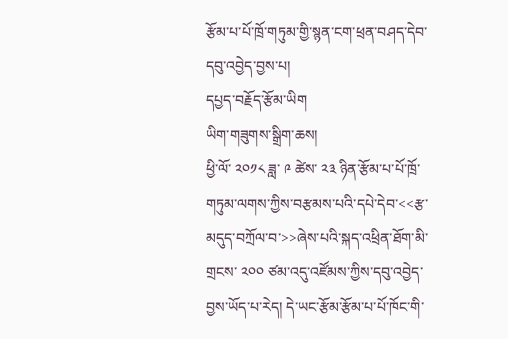རྩོམ་པ་པོ་ཁྲོ་གཏུམ་གྱི་སྙན་ངག་ཕྲན་བཤད་དེབ་དབུ་འབྱེད་བྱས་པ།
དཔྱད་བརྗོད་རྩོམ་ཡིག
ཡིག་གཟུགས་སྒྲིག་ཆས།
ཕྱི་ལོ་ ༢༠༡༨ ཟླ་ ༩ ཚེས་ ༢༣ ཉིན་རྩོམ་པ་པོ་ཁྲོ་གཏུམ་ལགས་ཀྱིས་བརྩམས་པའི་དཔེ་དེབ་<<རྩ་མདུད་བཀྲོལ་བ་>>ཞེས་པའི་སྐད་འཕྲིན་ཐོག་མི་གྲངས་ ༢༠༠ ཙམ་འདུ་འཛོམས་ཀྱིས་དབུ་འབྱེད་བྱས་ཡོད་པ་རེད། དེ་ཡང་རྩོམ་རྩོམ་པ་པོ་ཁོང་གི་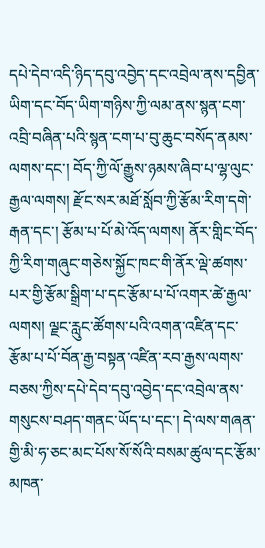དཔེ་དེབ་འདི་ཉིད་དབུ་འབྱེད་དང་འབྲེལ་ནས་དབྱིན་ཡིག་དང་བོད་ཡིག་གཉིས་ཀྱི་ལམ་ནས་སྙན་ངག་འབྲི་བཞིན་པའི་སྙན་ངག་པ་བུ་ཆུང་བསོད་ནམས་ལགས་དང་། བོད་ཀྱི་ལོ་རྒྱུས་ཉམས་ཞིབ་པ་ལྷ་ལུང་རྒྱལ་ལགས། རྫོང་སར་མཐོ་སློབ་ཀྱི་རྩོམ་རིག་དགེ་རྒན་དང་། རྩོམ་པ་པོ་མེ་འོད་ལགས། ནོར་གླིང་བོད་ཀྱི་རིག་གཞུང་གཅེས་སྐྱོང་ཁང་གི་ནོར་ལྡེ་ཚགས་པར་གྱི་རྩོམ་སྒྲིག་པ་དང་རྩོམ་པ་པོ་འགར་ཚེ་རྒྱལ་ལགས། ལྗང་རླུང་ཚོགས་པའི་འགན་འཛིན་དང་རྩོམ་པ་པོ་བོན་རྒྱ་བསྟན་འཛིན་རབ་རྒྱས་ལགས་བཅས་ཀྱིས་དཔེ་དེབ་དབུ་འབྱེད་དང་འབྲེལ་ནས་གསུངས་བཤད་གནང་ཡོད་པ་དང་། དེ་ལས་གཞན་གྱི་མི་ཧ་ཅང་མང་པོས་སོ་སོའི་བསམ་ཚུལ་དང་རྩོམ་མཁན་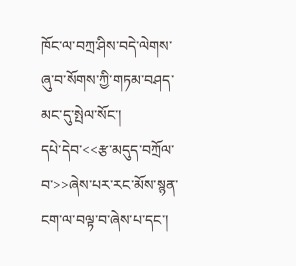ཁོང་ལ་བཀྲ་ཤིས་བདེ་ལེགས་ཞུ་བ་སོགས་ཀྱི་གཏམ་བཤད་མང་དུ་སྤེལ་སོང་།
དཔེ་དེབ་<<རྩ་མདུད་བཀྲོལ་བ་>>ཞེས་པར་རང་མོས་སྙན་ངག་ལ་བལྟ་བ་ཞེས་པ་དང་།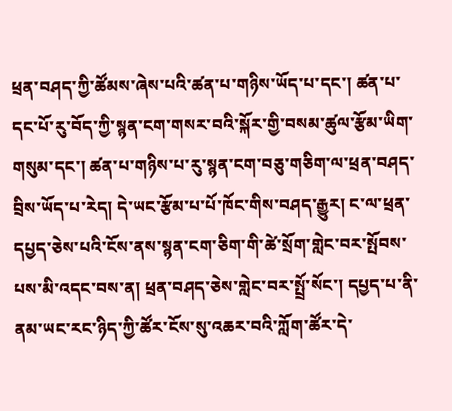ཕྲན་བཤད་ཀྱི་ཚོམས་ཞེས་པའི་ཚན་པ་གཉིས་ཡོད་པ་དང་། ཚན་པ་དང་པོ་རུ་བོད་ཀྱི་སྙན་ངག་གསར་བའི་སྐོར་གྱི་བསམ་ཚུལ་རྩོམ་ཡིག་གསུམ་དང་། ཚན་པ་གཉིས་པ་རུ་སྙན་ངག་བཅུ་གཅིག་ལ་ཕྲན་བཤད་བྲིས་ཡོད་པ་རེད། དེ་ཡང་རྩོམ་པ་པོ་ཁོང་གིས་བཤད་རྒྱུར། ང་ལ་ཕྲན་དཔྱད་ཅེས་པའི་ངོས་ནས་སྙན་ངག་ཅིག་གི་ཚེ་སྲོག་གླེང་བར་སྤོབས་པས་མི་འདང་བས་ན། ཕྲན་བཤད་ཅེས་གླེང་བར་སྤྲོ་སོང་། དཔྱད་པ་ནི་ནམ་ཡང་རང་ཉིད་ཀྱི་ཚོར་ངོས་སུ་འཆར་བའི་ཀློག་ཚོར་དེ་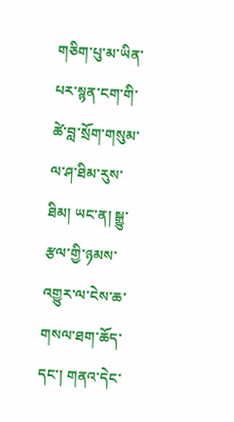གཅིག་པུ་མ་ཡིན་པར་སྙན་ངག་གི་ཚེ་བླ་སྲོག་གསུམ་ལ་ཤ་ཐིམ་རུས་ཐིམ། ཡང་ན། སྒྱུ་རྩལ་གྱི་ཉམས་འགྱུར་ལ་ངེས་ཆ་གསལ་ཐག་ཆོད་དང་། གནའ་དེང་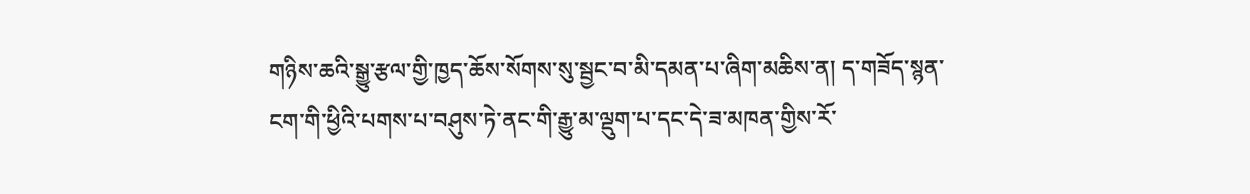གཉིས་ཆའི་སྒྱུ་རྩལ་གྱི་ཁྱད་ཆོས་སོགས་སུ་སྦྱང་བ་མི་དམན་པ་ཞིག་མཆིས་ན། ད་གཟོད་སྙན་ངག་གི་ཕྱིའི་པགས་པ་བཤུས་ཏེ་ནང་གི་རྒྱུ་མ་ལྡུག་པ་དང་དེ་ཟ་མཁན་གྱིས་རོ་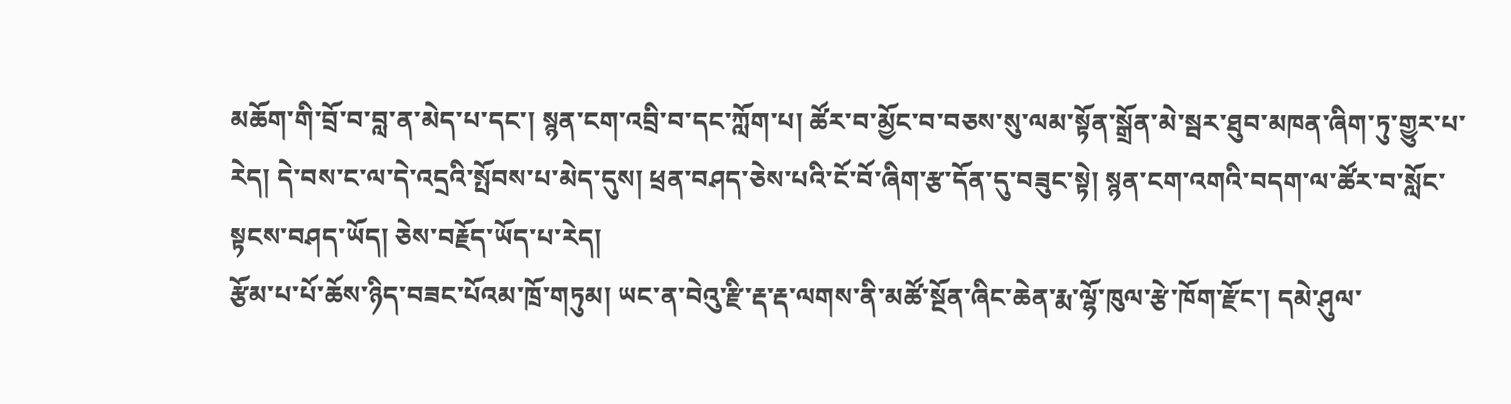མཆོག་གི་བྲོ་བ་བླ་ན་མེད་པ་དང་། སྙན་ངག་འབྲི་བ་དང་ཀློག་པ། ཚོར་བ་མྱོང་བ་བཅས་སུ་ལམ་སྟོན་སྒྲོན་མེ་སྦར་ཐུབ་མཁན་ཞིག་ཏུ་གྱུར་པ་རེད། དེ་བས་ང་ལ་དེ་འདྲའི་སྤོབས་པ་མེད་དུས། ཕྲན་བཤད་ཅེས་པའི་ངོ་བོ་ཞིག་རྩ་དོན་དུ་བཟུང་སྟེ། སྙན་ངག་འགའི་བདག་ལ་ཚོར་བ་སློང་སྟངས་བཤད་ཡོད། ཅེས་བརྗོད་ཡོད་པ་རེད།
རྩོམ་པ་པོ་ཆོས་ཉིད་བཟང་པོའམ་ཁྲོ་གཏུམ། ཡང་ན་བེའུ་རྫི་རྡ་རྡ་ལགས་ནི་མཚོ་སྔོན་ཞིང་ཆེན་རྨ་ལྷོ་ཁུལ་རྩེ་ཁོག་རྫོང་། དམེ་ཤུལ་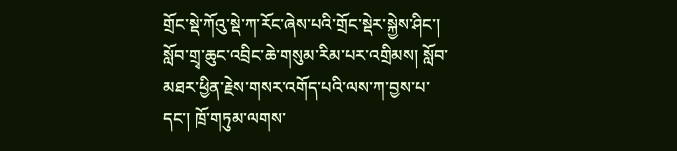གྲོང་སྡེ་ཀོའུ་སྡེ་ཀ་རོང་ཞེས་པའི་གྲོང་སྡེར་སྐྱེས་ཤིང་། སློབ་གྲྭ་ཆུང་འབྲིང་ཆེ་གསུམ་རིམ་པར་འགྲིམས། སློབ་མཐར་ཕྱིན་རྗེས་གསར་འགོད་པའི་ལས་ཀ་བྱས་པ་དང་། ཁྲོ་གཏུམ་ལགས་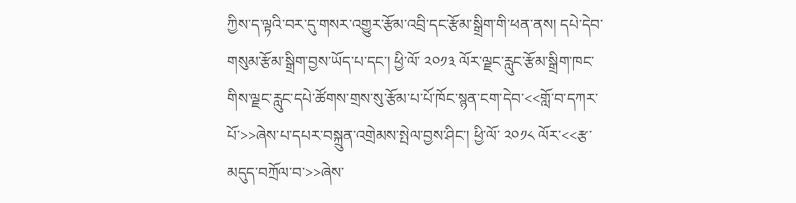ཀྱིས་ད་ལྟའི་བར་དུ་གསར་འགྱུར་རྩོམ་འབྲི་དང་རྩོམ་སྒྲིག་གི་ཕན་ནས། དཔེ་དེབ་གསུམ་རྩོམ་སྒྲིག་བྱས་ཡོད་པ་དང་། ཕྱི་ལོ་ ༢༠༡༣ ལོར་ལྗང་རླུང་རྩོམ་སྒྲིག་ཁང་གིས་ལྗང་རླུང་དཔེ་ཚོགས་གྲས་སུ་རྩོམ་པ་པོ་ཁོང་སྙན་ངག་དེབ་<<གློ་བ་དཀར་པོ་>>ཞེས་པ་དཔར་བསྐྲུན་འགྲེམས་སྤེལ་བྱས་ཤིང་། ཕྱི་ལོ་ ༢༠༡༨ ལོར་<<རྩ་མདུད་བཀྲོལ་བ་>>ཞེས་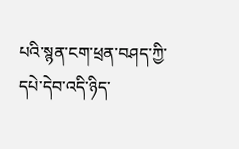པའི་སྙན་ངག་ཕྲན་བཤད་ཀྱི་དཔེ་དེབ་འདི་ཉིད་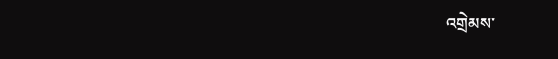འགྲེམས་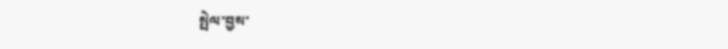སྤེལ་བྱས་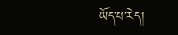ཡོད་པ་རེད།